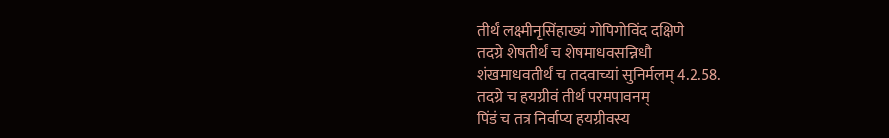तीर्थं लक्ष्मीनृसिंहाख्यं गोपिगोविंद दक्षिणे
तदग्रे शेषतीर्थं च शेषमाधवसन्निधौ
शंखमाधवतीर्थं च तदवाच्यां सुनिर्मलम् 4.2.58.
तदग्रे च हयग्रीवं तीर्थं परमपावनम्
पिंडं च तत्र निर्वाप्य हयग्रीवस्य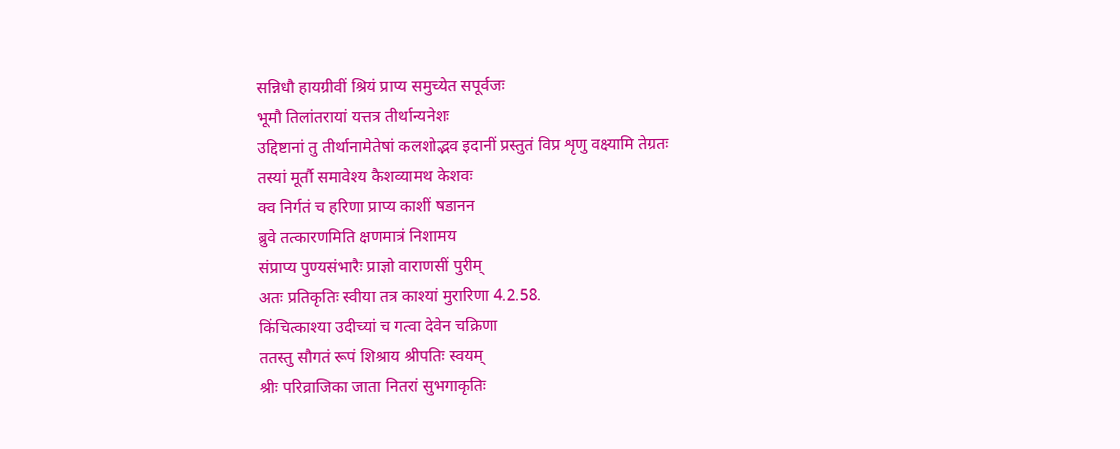सन्निधौ हायग्रीवीं श्रियं प्राप्य समुच्येत सपूर्वजः
भूमौ तिलांतरायां यत्तत्र तीर्थान्यनेशः
उद्दिष्टानां तु तीर्थानामेतेषां कलशोद्भव इदानीं प्रस्तुतं विप्र शृणु वक्ष्यामि तेग्रतः
तस्यां मूर्तौ समावेश्य कैशव्यामथ केशवः
क्व निर्गतं च हरिणा प्राप्य काशीं षडानन
ब्रुवे तत्कारणमिति क्षणमात्रं निशामय
संप्राप्य पुण्यसंभारैः प्राज्ञो वाराणसीं पुरीम्
अतः प्रतिकृतिः स्वीया तत्र काश्यां मुरारिणा 4.2.58.
किंचित्काश्या उदीच्यां च गत्वा देवेन चक्रिणा
ततस्तु सौगतं रूपं शिश्राय श्रीपतिः स्वयम्
श्रीः परिव्राजिका जाता नितरां सुभगाकृतिः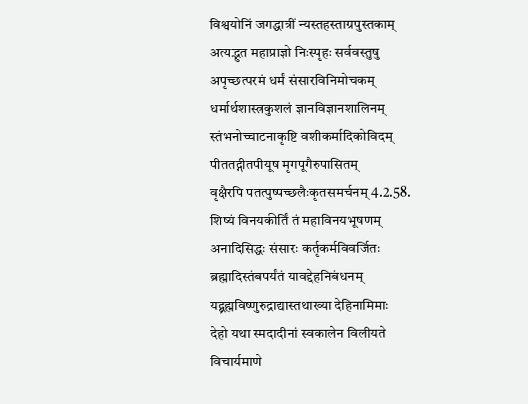विश्वयोनिं जगद्धात्रीं न्यस्तहस्ताग्रपुस्तकाम्
अत्यद्भुत महाप्राज्ञो निःस्पृहः सर्ववस्तुषु
अपृच्छत्परमं धर्मं संसारविनिमोचकम्
धर्मार्थशास्त्रकुशलं ज्ञानविज्ञानशालिनम्
स्तंभनोच्चाटनाकृष्टि वशीकर्मादिकोविदम्
पीततद्गीतपीयूष मृगपूगैरुपासितम्
वृक्षैरपि पतत्पुष्पच्छलैःकृतसमर्चनम् 4.2.58.
शिष्यं विनयकीर्तिं तं महाविनयभूषणम्
अनादिसिद्धः संसारः कर्तृकर्मविवर्जितः
ब्रह्मादिस्तंबपर्यंतं यावद्देहनिबंधनम्
यद्ब्रह्मविष्णुरुद्राद्यास्तथाख्या देहिनामिमाः
देहो यथा स्मदादीनां स्वकालेन विलीयते
विचार्यमाणे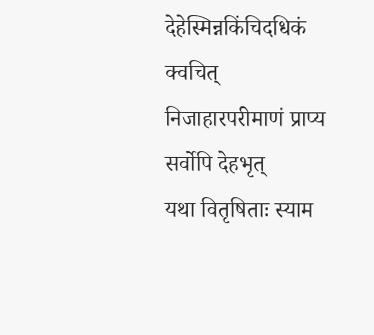देहेस्मिन्नकिंचिदधिकं क्वचित्
निजाहारपरीमाणं प्राप्य सर्वोपि देहभृत्
यथा वितृषिताः स्याम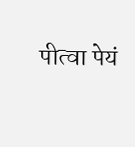पीत्वा पेयं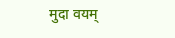मुदा वयम्